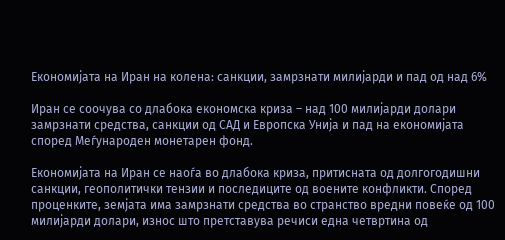Економијата на Иран на колена: санкции, замрзнати милијарди и пад од над 6%

Иран се соочува со длабока економска криза – над 100 милијарди долари замрзнати средства, санкции од САД и Европска Унија и пад на економијата според Меѓународен монетарен фонд.

Економијата на Иран се наоѓа во длабока криза, притисната од долгогодишни санкции, геополитички тензии и последиците од воените конфликти. Според проценките, земјата има замрзнати средства во странство вредни повеќе од 100 милијарди долари, износ што претставува речиси една четвртина од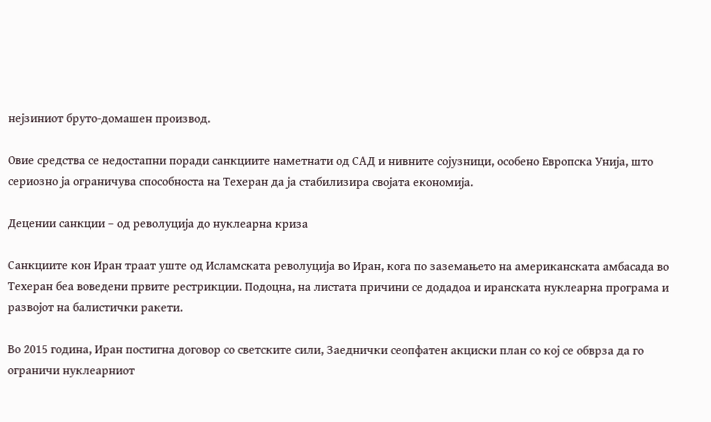нејзиниот бруто-домашен производ.

Овие средства се недостапни поради санкциите наметнати од САД и нивните сојузници, особено Европска Унија, што сериозно ја ограничува способноста на Техеран да ја стабилизира својата економија.

Децении санкции – од револуција до нуклеарна криза

Санкциите кон Иран траат уште од Исламската револуција во Иран, кога по заземањето на американската амбасада во Техеран беа воведени првите рестрикции. Подоцна, на листата причини се додадоа и иранската нуклеарна програма и развојот на балистички ракети.

Во 2015 година, Иран постигна договор со светските сили, Заеднички сеопфатен акциски план со кој се обврза да го ограничи нуклеарниот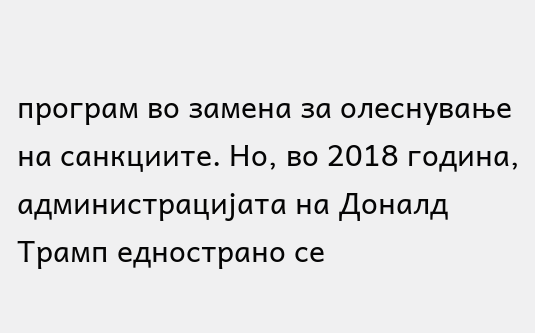програм во замена за олеснување на санкциите. Но, во 2018 година, администрацијата на Доналд Трамп еднострано се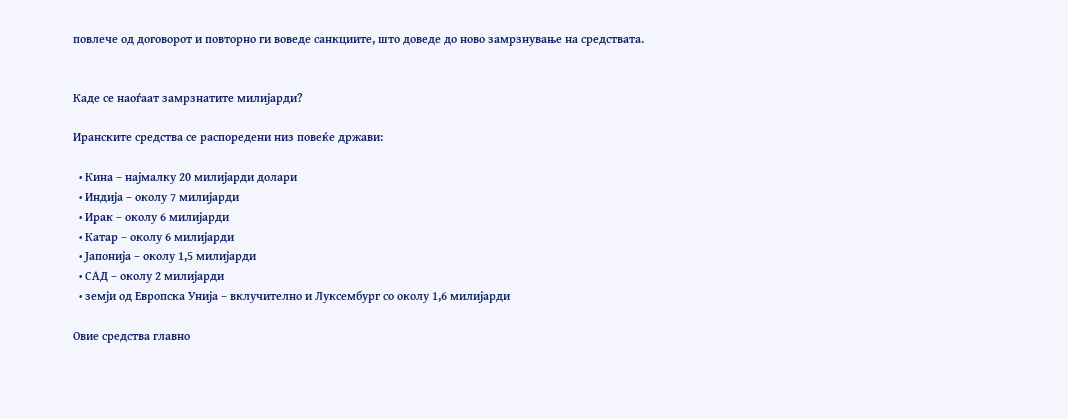повлече од договорот и повторно ги воведе санкциите, што доведе до ново замрзнување на средствата.


Каде се наоѓаат замрзнатите милијарди?

Иранските средства се распоредени низ повеќе држави:

  • Кина – најмалку 20 милијарди долари
  • Индија – околу 7 милијарди
  • Ирак – околу 6 милијарди
  • Катар – околу 6 милијарди
  • Јапонија – околу 1,5 милијарди
  • САД – околу 2 милијарди
  • земји од Европска Унија – вклучително и Луксембург со околу 1,6 милијарди

Овие средства главно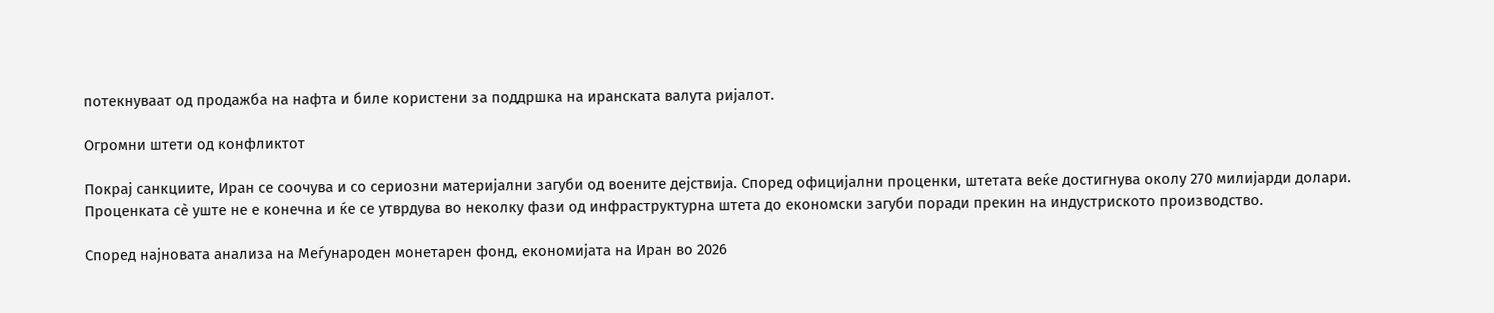потекнуваат од продажба на нафта и биле користени за поддршка на иранската валута ријалот.

Огромни штети од конфликтот

Покрај санкциите, Иран се соочува и со сериозни материјални загуби од воените дејствија. Според официјални проценки, штетата веќе достигнува околу 270 милијарди долари. Проценката сè уште не е конечна и ќе се утврдува во неколку фази од инфраструктурна штета до економски загуби поради прекин на индустриското производство.

Според најновата анализа на Меѓународен монетарен фонд, економијата на Иран во 2026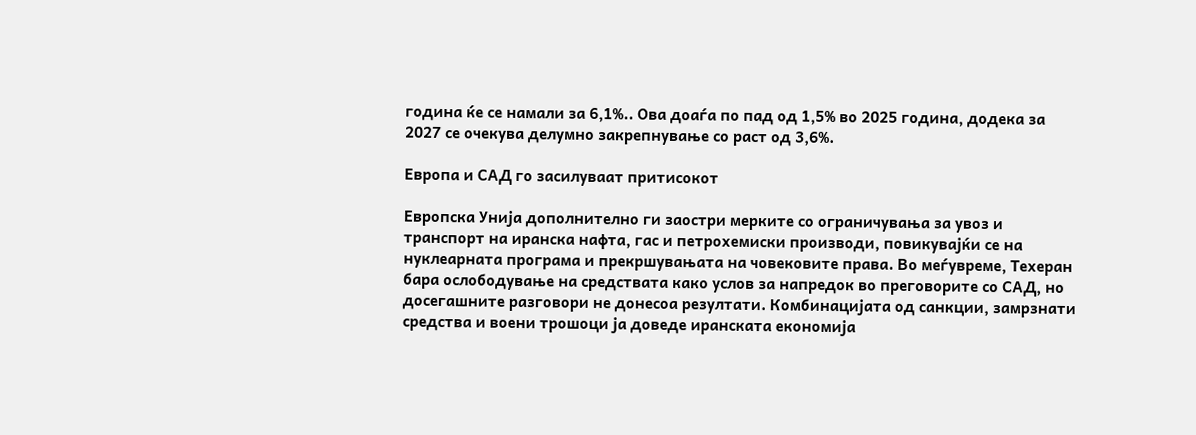година ќе се намали за 6,1%.. Ова доаѓа по пад од 1,5% во 2025 година, додека за 2027 се очекува делумно закрепнување со раст од 3,6%.

Европа и САД го засилуваат притисокот

Европска Унија дополнително ги заостри мерките со ограничувања за увоз и транспорт на иранска нафта, гас и петрохемиски производи, повикувајќи се на нуклеарната програма и прекршувањата на човековите права. Во меѓувреме, Техеран бара ослободување на средствата како услов за напредок во преговорите со САД, но досегашните разговори не донесоа резултати. Комбинацијата од санкции, замрзнати средства и воени трошоци ја доведе иранската економија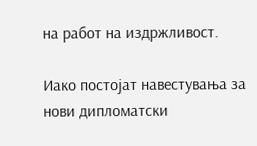на работ на издржливост.

Иако постојат навестувања за нови дипломатски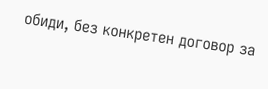обиди, без конкретен договор за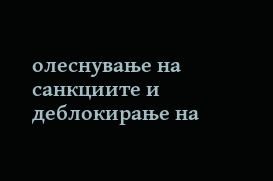олеснување на санкциите и деблокирање на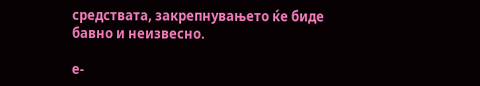средствата, закрепнувањето ќе биде бавно и неизвесно.

е-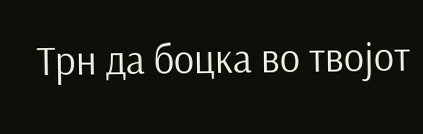Трн да боцка во твојот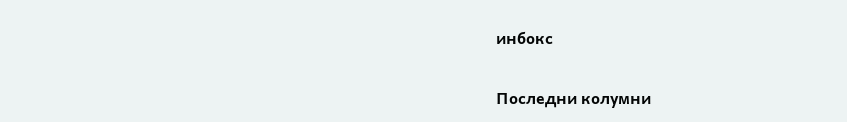инбокс

Последни колумни